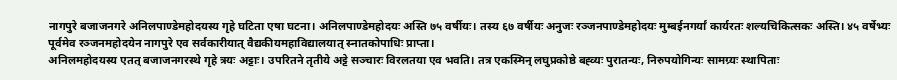नागपुरे बजाजनगरे अनिलपाण्डेमहोदयस्य गृहे घटिता एषा घटना। अनिलपाण्डेमहोदयः अस्ति ७५ वर्षीयः। तस्य ६७ वर्षीयः अनुजः रञ्जनपाण्डेमहोदयः मुम्बईनगर्यां कार्यरतः शल्यचिकित्सकः अस्ति। ४५ वर्षेभ्यः पूर्वमेव रञ्जनमहोदयेन नागपुरे एव सर्वकारीयात् वैद्यकीयमहाविद्यालयात् स्नातकोपाधिः प्राप्ता।
अनिलमहोदयस्य एतत् बजाजनगरस्थे गृहे त्रयः अट्टाः। उपरितने तृतीये अट्टे सञ्चारः विरलतया एव भवति। तत्र एकस्मिन् लघुप्रकोष्ठे बह्व्यः पुरातन्यः, निरुपयोगिन्यः सामग्र्यः स्थापिताः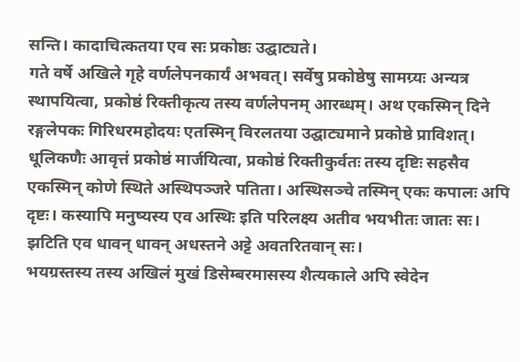सन्ति। कादाचित्कतया एव सः प्रकोष्ठः उद्घाट्यते।
गते वर्षे अखिले गृहे वर्णलेपनकार्यं अभवत्। सर्वेषु प्रकोष्ठेषु सामग्र्यः अन्यत्र स्थापयित्वा, प्रकोष्ठं रिक्तीकृत्य तस्य वर्णलेपनम् आरब्धम्। अथ एकस्मिन् दिने रङ्गलेपकः गिरिधरमहोदयः एतस्मिन् विरलतया उद्घाट्यमाने प्रकोष्ठे प्राविशत्। धूलिकणैः आवृत्तं प्रकोष्ठं मार्जयित्वा, प्रकोष्ठं रिक्तीकुर्वतः तस्य दृष्टिः सहसैव एकस्मिन् कोणे स्थिते अस्थिपञ्जरे पतिता। अस्थिसञ्चे तस्मिन् एकः कपालः अपि दृष्टः। कस्यापि मनुष्यस्य एव अस्थिः इति परिलक्ष्य अतीव भयभीतः जातः सः। झटिति एव धावन् धावन् अधस्तने अट्टे अवतरितवान् सः।
भयग्रस्तस्य तस्य अखिलं मुखं डिसेम्बरमासस्य शैत्यकाले अपि स्वेदेन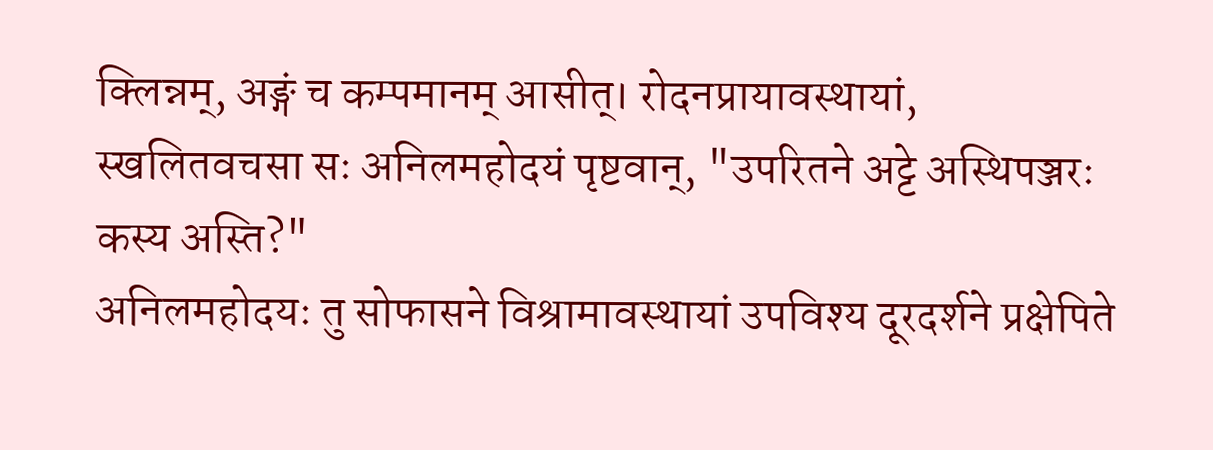क्लिन्नम्, अङ्गं च कम्पमानम् आसीत्। रोदनप्रायावस्थायां, स्खलितवचसा सः अनिलमहोदयं पृष्टवान्, "उपरितने अट्टे अस्थिपञ्जरः कस्य अस्ति?"
अनिलमहोदयः तु सोफासने विश्रामावस्थायां उपविश्य दूरदर्शने प्रक्षेपिते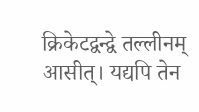क्रिकेटद्वन्द्वे तल्लीनम् आसीत्। यद्यपि तेन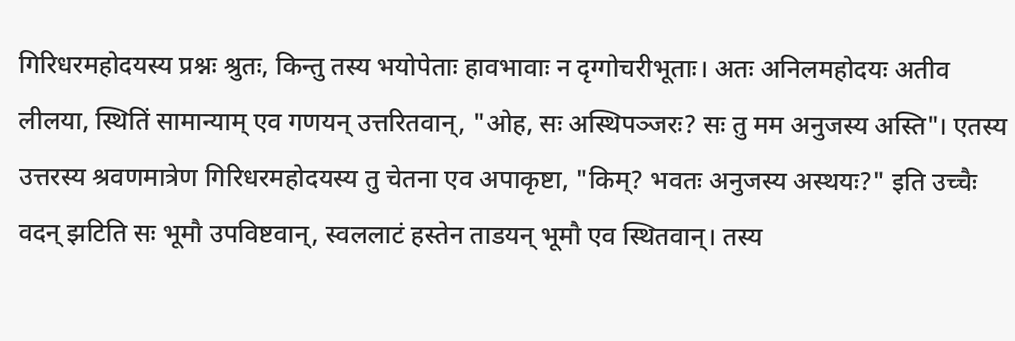गिरिधरमहोदयस्य प्रश्नः श्रुतः, किन्तु तस्य भयोपेताः हावभावाः न दृग्गोचरीभूताः। अतः अनिलमहोदयः अतीव लीलया, स्थितिं सामान्याम् एव गणयन् उत्तरितवान्, "ओह, सः अस्थिपञ्जरः? सः तु मम अनुजस्य अस्ति"। एतस्य उत्तरस्य श्रवणमात्रेण गिरिधरमहोदयस्य तु चेतना एव अपाकृष्टा, "किम्? भवतः अनुजस्य अस्थयः?" इति उच्चैः वदन् झटिति सः भूमौ उपविष्टवान्, स्वललाटं हस्तेन ताडयन् भूमौ एव स्थितवान्। तस्य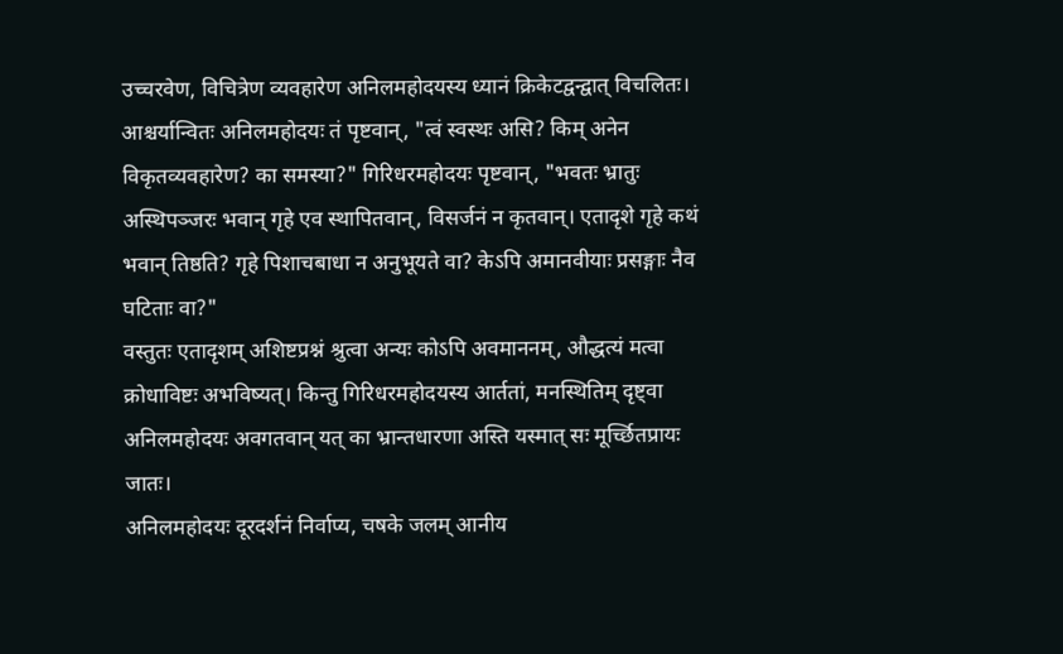उच्चरवेण, विचित्रेण व्यवहारेण अनिलमहोदयस्य ध्यानं क्रिकेटद्वन्द्वात् विचलितः। आश्चर्यान्वितः अनिलमहोदयः तं पृष्टवान्, "त्वं स्वस्थः असि? किम् अनेन विकृतव्यवहारेण? का समस्या?" गिरिधरमहोदयः पृष्टवान्, "भवतः भ्रातुः अस्थिपञ्जरः भवान् गृहे एव स्थापितवान्, विसर्जनं न कृतवान्। एतादृशे गृहे कथं भवान् तिष्ठति? गृहे पिशाचबाधा न अनुभूयते वा? केऽपि अमानवीयाः प्रसङ्गाः नैव घटिताः वा?"
वस्तुतः एतादृशम् अशिष्टप्रश्नं श्रुत्वा अन्यः कोऽपि अवमाननम्, औद्धत्यं मत्वा क्रोधाविष्टः अभविष्यत्। किन्तु गिरिधरमहोदयस्य आर्ततां, मनस्थितिम् दृष्ट्वा अनिलमहोदयः अवगतवान् यत् का भ्रान्तधारणा अस्ति यस्मात् सः मूर्च्छितप्रायः जातः।
अनिलमहोदयः दूरदर्शनं निर्वाप्य, चषके जलम् आनीय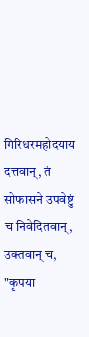गिरिधरमहोदयाय दत्तवान्, तं सोफासने उपवेष्टुं च निवेदितवान्, उक्तवान् च, "कृपया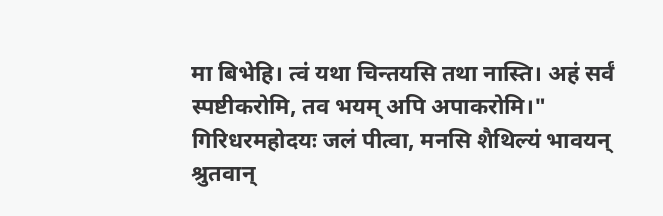मा बिभेहि। त्वं यथा चिन्तयसि तथा नास्ति। अहं सर्वं स्पष्टीकरोमि, तव भयम् अपि अपाकरोमि।" गिरिधरमहोदयः जलं पीत्वा, मनसि शैथिल्यं भावयन् श्रुतवान्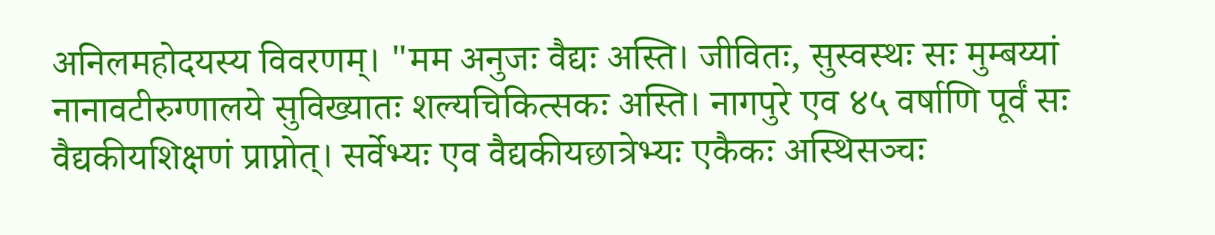अनिलमहोदयस्य विवरणम्। "मम अनुजः वैद्यः अस्ति। जीवितः, सुस्वस्थः सः मुम्बय्यां नानावटीरुग्णालये सुविख्यातः शल्यचिकित्सकः अस्ति। नागपुरे एव ४५ वर्षाणि पूर्वं सः वैद्यकीयशिक्षणं प्राप्नोत्। सर्वेभ्यः एव वैद्यकीयछात्रेभ्यः एकैकः अस्थिसञ्चः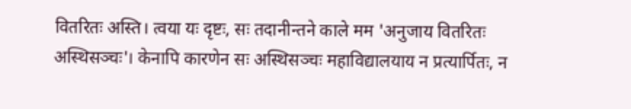वितरितः अस्ति। त्वया यः दृष्टः, सः तदानीन्तने काले मम 'अनुजाय वितरितः अस्थिसञ्चः'। केनापि कारणेन सः अस्थिसञ्चः महाविद्यालयाय न प्रत्यार्पितः, न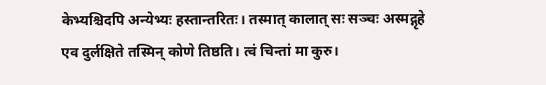केभ्यश्चिदपि अन्येभ्यः हस्तान्तरितः। तस्मात् कालात् सः सञ्चः अस्मद्गृहे एव दुर्लक्षिते तस्मिन् कोणे तिष्ठति। त्वं चिन्तां मा कुरु।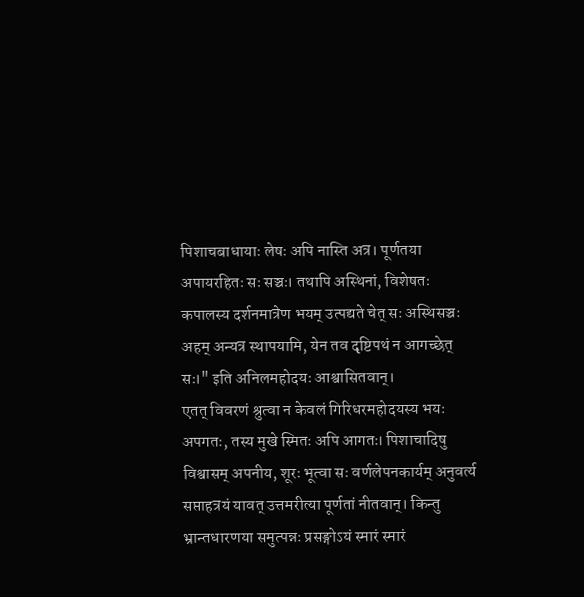पिशाचबाधायाः लेषः अपि नास्ति अत्र। पूर्णतया अपायरहितः सः सञ्चः। तथापि अस्थिनां, विशेषतः कपालस्य दर्शनमात्रेण भयम् उत्पद्यते चेत् सः अस्थिसञ्चः अहम् अन्यत्र स्थापयामि, येन तव दृष्टिपथं न आगच्छेत् सः।" इति अनिलमहोदयः आश्वासितवान्।
एतत् विवरणं श्रुत्वा न केवलं गिरिधरमहोदयस्य भयः अपगतः, तस्य मुखे स्मितः अपि आगतः। पिशाचादिषु विश्वासम् अपनीय, शूरः भूत्वा सः वर्णलेपनकार्यम् अनुवर्त्य सप्ताहत्रयं यावत् उत्तमरीत्या पूर्णतां नीतवान्। किन्तु भ्रान्तधारणया समुत्पन्नः प्रसङ्गोऽयं स्मारं स्मारं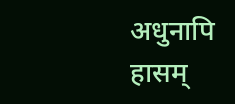अधुनापि हासम्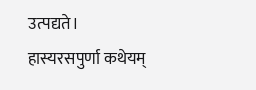उत्पद्यते।
हास्यरसपुर्णा कथेयम्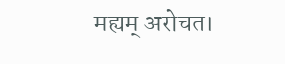मह्यम् अरोचत।